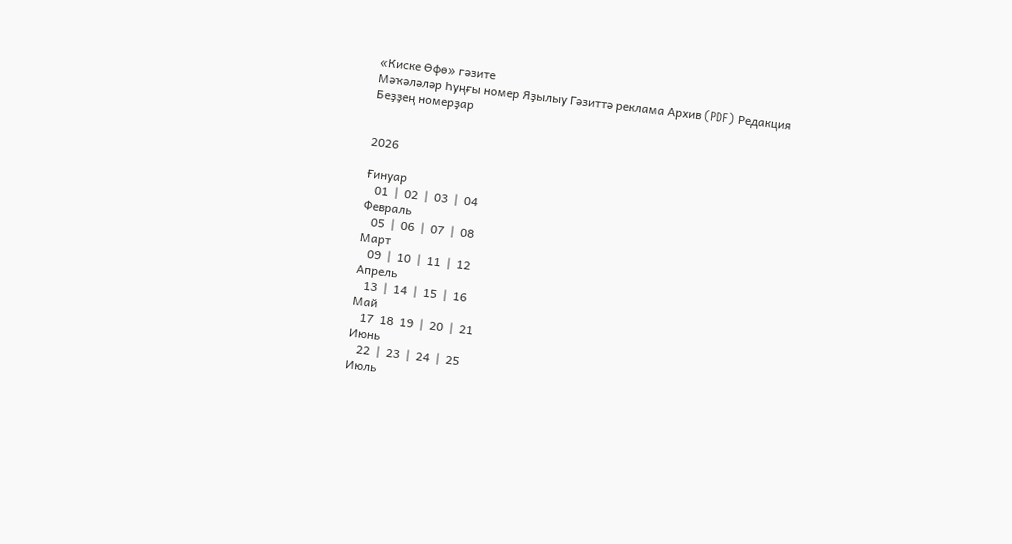«Киске Өфө» гәзите
Мәҡәләләр Һуңғы номер Яҙылыу Гәзиттә реклама Архив (PDF) Редакция
Беҙҙең номерҙар


2026

Ғинуар
   01  |  02  |  03  |  04
Февраль
   05  |  06  |  07  |  08
Март
   09  |  10  |  11  |  12
Апрель
   13  |  14  |  15  |  16
Май
   17  18  19  |  20  |  21
Июнь
   22  |  23  |  24  |  25
Июль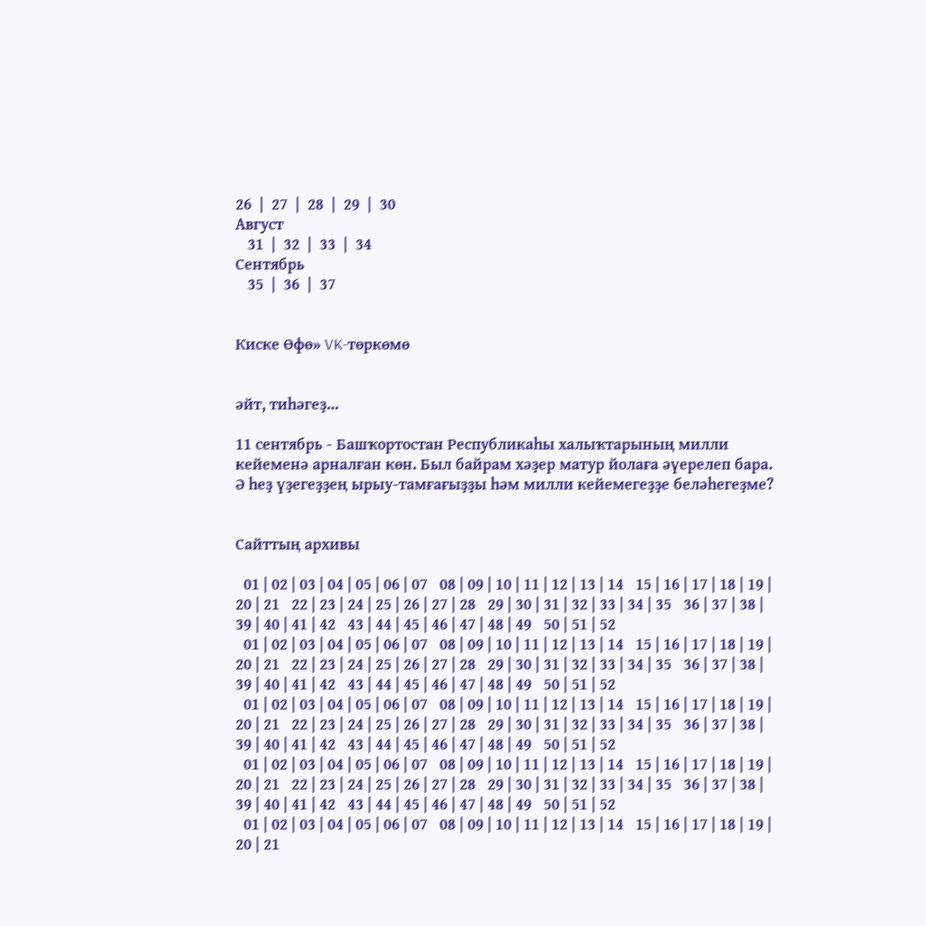26  |  27  |  28  |  29  |  30
Август
   31  |  32  |  33  |  34
Сентябрь
   35  |  36  |  37


Киске Өфө» VK-төркөмө


әйт, тиһәгеҙ...

11 сентябрь - Башҡортостан Республикаһы халыҡтарының милли кейеменә арналған көн. Был байрам хәҙер матур йолаға әүерелеп бара. Ә һеҙ үҙегеҙҙең ырыу-тамғағыҙҙы һәм милли кейемегеҙҙе беләһегеҙме?


Сайттың архивы

  01 | 02 | 03 | 04 | 05 | 06 | 07   08 | 09 | 10 | 11 | 12 | 13 | 14   15 | 16 | 17 | 18 | 19 | 20 | 21   22 | 23 | 24 | 25 | 26 | 27 | 28   29 | 30 | 31 | 32 | 33 | 34 | 35   36 | 37 | 38 | 39 | 40 | 41 | 42   43 | 44 | 45 | 46 | 47 | 48 | 49   50 | 51 | 52
  01 | 02 | 03 | 04 | 05 | 06 | 07   08 | 09 | 10 | 11 | 12 | 13 | 14   15 | 16 | 17 | 18 | 19 | 20 | 21   22 | 23 | 24 | 25 | 26 | 27 | 28   29 | 30 | 31 | 32 | 33 | 34 | 35   36 | 37 | 38 | 39 | 40 | 41 | 42   43 | 44 | 45 | 46 | 47 | 48 | 49   50 | 51 | 52
  01 | 02 | 03 | 04 | 05 | 06 | 07   08 | 09 | 10 | 11 | 12 | 13 | 14   15 | 16 | 17 | 18 | 19 | 20 | 21   22 | 23 | 24 | 25 | 26 | 27 | 28   29 | 30 | 31 | 32 | 33 | 34 | 35   36 | 37 | 38 | 39 | 40 | 41 | 42   43 | 44 | 45 | 46 | 47 | 48 | 49   50 | 51 | 52
  01 | 02 | 03 | 04 | 05 | 06 | 07   08 | 09 | 10 | 11 | 12 | 13 | 14   15 | 16 | 17 | 18 | 19 | 20 | 21   22 | 23 | 24 | 25 | 26 | 27 | 28   29 | 30 | 31 | 32 | 33 | 34 | 35   36 | 37 | 38 | 39 | 40 | 41 | 42   43 | 44 | 45 | 46 | 47 | 48 | 49   50 | 51 | 52
  01 | 02 | 03 | 04 | 05 | 06 | 07   08 | 09 | 10 | 11 | 12 | 13 | 14   15 | 16 | 17 | 18 | 19 | 20 | 21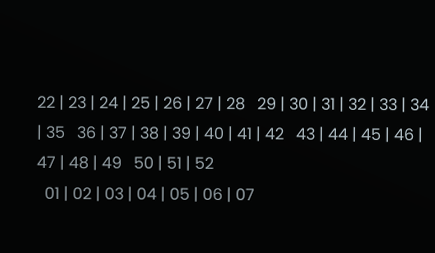22 | 23 | 24 | 25 | 26 | 27 | 28   29 | 30 | 31 | 32 | 33 | 34 | 35   36 | 37 | 38 | 39 | 40 | 41 | 42   43 | 44 | 45 | 46 | 47 | 48 | 49   50 | 51 | 52
  01 | 02 | 03 | 04 | 05 | 06 | 07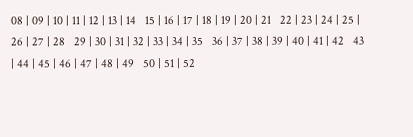08 | 09 | 10 | 11 | 12 | 13 | 14   15 | 16 | 17 | 18 | 19 | 20 | 21   22 | 23 | 24 | 25 | 26 | 27 | 28   29 | 30 | 31 | 32 | 33 | 34 | 35   36 | 37 | 38 | 39 | 40 | 41 | 42   43 | 44 | 45 | 46 | 47 | 48 | 49   50 | 51 | 52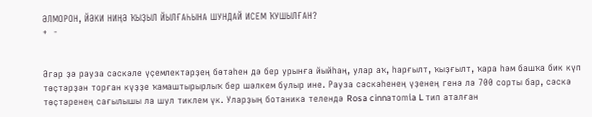ӘЛМОРОН, ЙӘКИ НИҢӘ ҠЫҘЫЛ ЙЫЛҒАҺЫНА ШУНДАЙ ИСЕМ ҠУШЫЛҒАН?
+  -


Әгәр ҙә рауза сәскәле үҫемлектәрҙең бөтәһен дә бер урынға йыйһаң, улар аҡ, һарғылт, ҡыҙғылт, ҡара һәм башҡа бик күп төҫтәрҙән торған күҙҙе ҡамаштырырлыҡ бер шәлкем булыр ине. Рауза сәскәһенең үҙенең генә лә 700 сорты бар, сәскә төҫтәренең сағылышы ла шул тиклем үк. Уларҙың ботаника телендә Rosa cinnатоmіa L тип аталған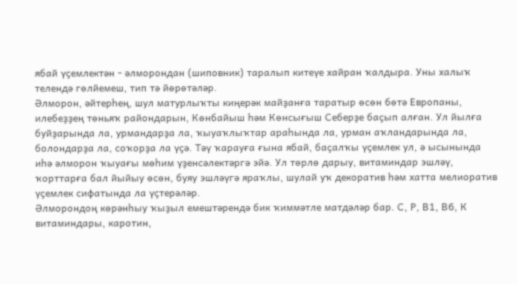ябай үҫемлектән - әлморондан (шиповник) таралып китеүе хайран ҡалдыра. Уны халыҡ телендә гөлйемеш, тип тә йөрөтәләр.
Әлморон, әйтерһең, шул матурлыҡты киңерәк майҙанға таратыр өсөн бөтә Европаны, илебеҙҙең төньяҡ райондарын, Көнбайыш һәм Көнсығыш Себерҙе баҫып алған. Ул йылға буйҙарында ла, урмандарҙа ла, ҡыуаҡлыҡтар араһында ла, урман аҡландарында ла, болондарҙа ла, соҡорҙа ла үҫә. Тәү ҡарауға ғына ябай, баҫалҡы үҫемлек ул, ә ысынында иһә әлморон ҡыуағы мөһим үҙенсәлектәргә эйә. Ул төрлө дарыу, витаминдар эшләү, ҡорттарға бал йыйыу өсөн, буяу эшләүгә яраҡлы, шулай уҡ декоратив һәм хатта мелиоратив үҫемлек сифатында ла үҫтерәләр.
Әлморондоң көрәнһыу ҡыҙыл емештәрендә бик ҡиммәтле матдәләр бар. С, Р, В1, В6, К витаминдары, каротин,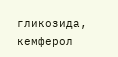гликозида, кемферол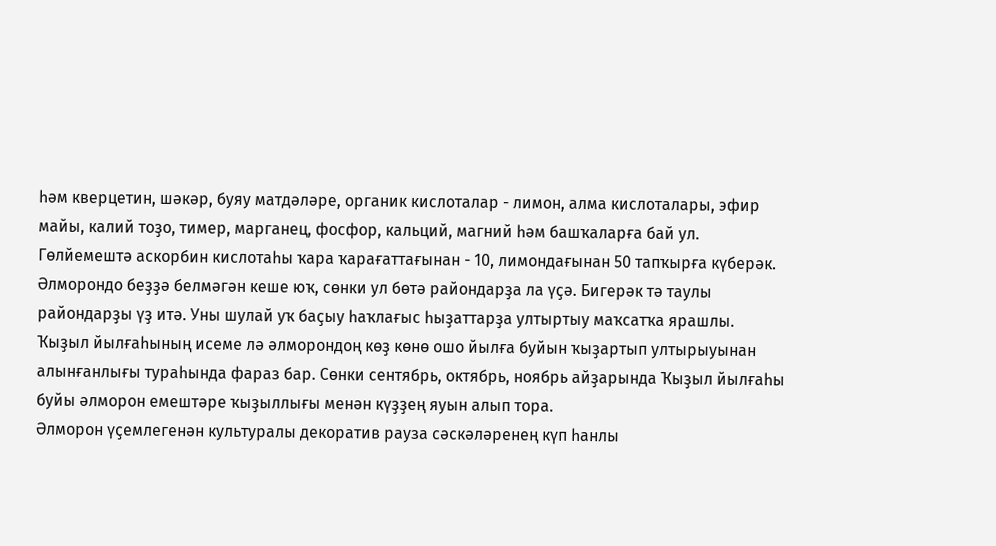һәм кверцетин, шәкәр, буяу матдәләре, органик кислоталар - лимон, алма кислоталары, эфир майы, калий тоҙо, тимер, марганец, фосфор, кальций, магний һәм башҡаларға бай ул. Гөлйемештә аскорбин кислотаһы ҡара ҡарағаттағынан - 10, лимондағынан 50 тапҡырға күберәк.
Әлморондо беҙҙә белмәгән кеше юҡ, сөнки ул бөтә райондарҙа ла үҫә. Бигерәк тә таулы райондарҙы үҙ итә. Уны шулай уҡ баҫыу һаҡлағыс һыҙаттарҙа ултыртыу маҡсатҡа ярашлы.
Ҡыҙыл йылғаһының исеме лә әлморондоң көҙ көнө ошо йылға буйын ҡыҙартып ултырыуынан алынғанлығы тураһында фараз бар. Сөнки сентябрь, октябрь, ноябрь айҙарында Ҡыҙыл йылғаһы буйы әлморон емештәре ҡыҙыллығы менән күҙҙең яуын алып тора.
Әлморон үҫемлегенән культуралы декоратив рауза сәскәләренең күп һанлы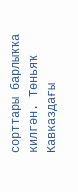сорттары барлыҡҡа килгән. Төньяҡ Кавказдағы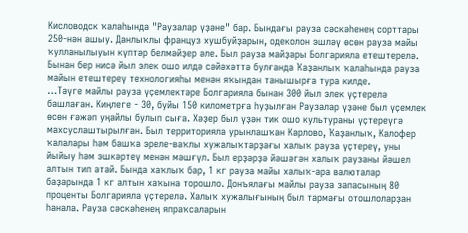Кисловодск ҡалаһында "Раузалар үҙәне" бар. Бындағы рауза сәскәһенең сорттары 250-нән ашыу. Данлыҡлы француз хушбуйҙарын, одеколон эшләү өсөн рауза майы ҡулланылыуын күптәр белмәйҙер әле. Был рауза майҙары Болгарияла етештерелә. Бынан бер нисә йыл элек ошо илдә сәйәхәттә булғанда Ҡаҙанлыҡ ҡалаһында рауза майын етештереү технологияһы менән яҡындан танышырға тура килде.
…Тәүге майлы рауза үҫемлектәре Болгарияла бынан 300 йыл элек үҫтерелә башлаған. Киңлеге - 30, буйы 150 километрға һуҙылған Раузалар үҙәне был үҫемлек өсөн ғәжәп уңайлы булып сыға. Хәҙер был үҙән тик ошо культураны үҫтереүгә махсуслаштырылған. Был территорияла урынлашҡан Карлово, Ҡаҙанлыҡ, Калофер ҡалалары һәм башҡа эреле-ваҡлы хужалыҡтарҙағы халыҡ рауза үҫтереү, уны йыйыу һәм эшкәртеү менән мәшғүл. Был ерҙәрҙә йәшәгән халыҡ раузаны йәшел алтын тип атай. Бында хаҡлыҡ бар, 1 кг рауза майы халыҡ-ара валюталар баҙарында 1 кг алтын хаҡына торошло. Донъялағы майлы рауза запасының 80 проценты Болгарияла үҫтерелә. Халыҡ хужалығының был тармағы отошлоларҙан һанала. Рауза сәскәһенең япраҡсаларын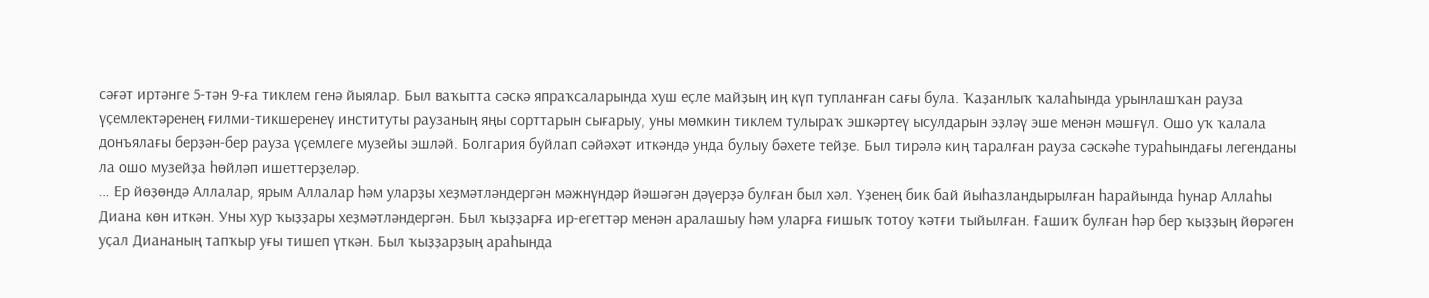сәғәт иртәнге 5-тән 9-ға тиклем генә йыялар. Был ваҡытта сәскә япраҡсаларында хуш еҫле майҙың иң күп тупланған сағы була. Ҡаҙанлыҡ ҡалаһында урынлашҡан рауза үҫемлектәренең ғилми-тикшеренеү институты раузаның яңы сорттарын сығарыу, уны мөмкин тиклем тулыраҡ эшкәртеү ысулдарын эҙләү эше менән мәшғүл. Ошо уҡ ҡалала донъялағы берҙән-бер рауза үҫемлеге музейы эшләй. Болгария буйлап сәйәхәт иткәндә унда булыу бәхете тейҙе. Был тирәлә киң таралған рауза сәскәһе тураһындағы легенданы ла ошо музейҙа һөйләп ишеттерҙеләр.
… Ер йөҙөндә Аллалар, ярым Аллалар һәм уларҙы хеҙмәтләндергән мәжнүндәр йәшәгән дәүерҙә булған был хәл. Үҙенең бик бай йыһазландырылған һарайында һунар Аллаһы Диана көн иткән. Уны хур ҡыҙҙары хеҙмәтләндергән. Был ҡыҙҙарға ир-егеттәр менән аралашыу һәм уларға ғишыҡ тотоу ҡәтғи тыйылған. Ғашиҡ булған һәр бер ҡыҙҙың йөрәген уҫал Диананың тапҡыр уғы тишеп үткән. Был ҡыҙҙарҙың араһында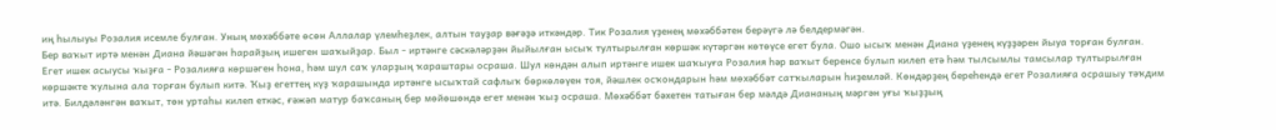иң һылыуы Розалия исемле булған. Уның мөхәббәте өсөн Аллалар үлемһеҙлек, алтын тауҙар вәғәҙә иткәндәр. Тик Розалия үҙенең мөхәббәтен берәүгә лә белдермәгән.
Бер ваҡыт иртә менән Диана йәшәгән һарайҙың ишеген шаҡыйҙар. Был - иртәнге сәскәләрҙән йыйылған ысыҡ тултырылған көршәк күтәргән көтөүсе егет була. Ошо ысыҡ менән Диана үҙенең күҙҙәрен йыуа торған булған. Егет ишек асыусы ҡыҙға - Розалияға көршәген һона, һәм шул саҡ уларҙың ҡараштары осраша. Шул көндән алып иртәнге ишек шаҡыуға Розалия һәр ваҡыт беренсе булып килеп етә һәм тылсымлы тамсылар тултырылған көршәкте ҡулына ала торған булып китә. Ҡыҙ егеттең күҙ ҡарашында иртәнге ысыҡтай сафлыҡ бөркөлөүен тоя, йәшлек осҡондарын һәм мөхәббәт сатҡыларын һиҙемләй. Көндәрҙең береһендә егет Розалияға осрашыу тәҡдим итә. Билдәләнгән ваҡыт, төн уртаһы килеп еткәс, ғәжәп матур баҡсаның бер мөйөшөндә егет менән ҡыҙ осраша. Мөхәббәт бәхетен татыған бер мәлдә Диананың мәргән уғы ҡыҙҙың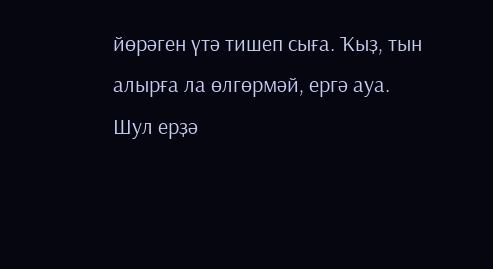йөрәген үтә тишеп сыға. Ҡыҙ, тын алырға ла өлгөрмәй, ергә ауа. Шул ерҙә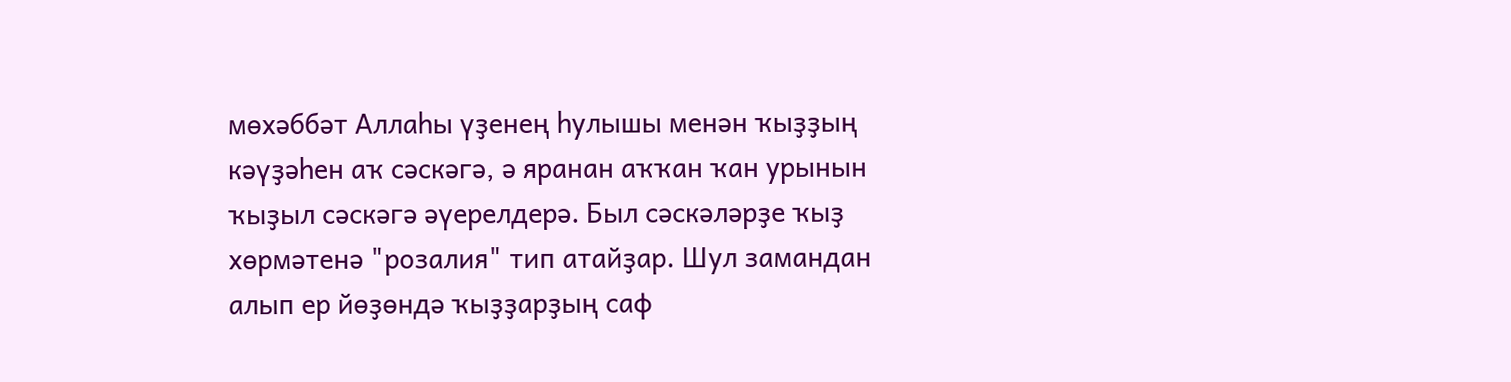мөхәббәт Аллаһы үҙенең һулышы менән ҡыҙҙың кәүҙәһен аҡ сәскәгә, ә яранан аҡҡан ҡан урынын ҡыҙыл сәскәгә әүерелдерә. Был сәскәләрҙе ҡыҙ хөрмәтенә "розалия" тип атайҙар. Шул замандан алып ер йөҙөндә ҡыҙҙарҙың саф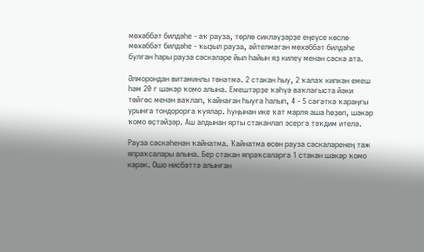мөхәббәт билдәһе - аҡ рауза, төрлө сикләүҙәрҙе еңеүсе көслө мөхәббәт билдәһе - ҡыҙыл рауза, әйтелмәгән мөхәббәт билдәһе булған һары рауза сәскәләре йыл һайын яҙ килеү менән сәскә ата.

Әлморондан витаминлы төнәтмә. 2 стакан һыу, 2 ҡалаҡ кипкән емеш һәм 20 г шәкәр ҡомо алына. Емештәрҙе ҡәһүә ваҡлағыста йәки төйгөс менән ваҡлап, ҡайнаған һыуға һалып, 4 - 5 сәғәткә ҡараңғы урынға тондорорға ҡуялар. Һуңынан ике ҡат марля аша һөҙөп, шәкәр ҡомо өҫтәйҙәр. Аш алдынан ярты стаканлап эсергә тәҡдим ителә.

Рауза сәскәһенән ҡайнатма. Ҡайнатма өсөн рауза сәскәләренең таж япраҡсалары алына. Бер стакан япраҡсаларға 1 стакан шәкәр ҡомо кәрәк. Ошо нисбәттә алынған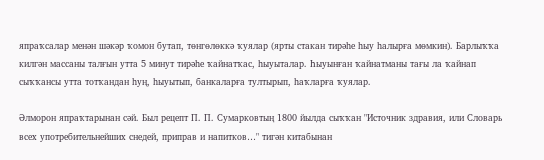япраҡсалар менән шәкәр ҡомон бутап, төнгөлөккә ҡуялар (ярты стакан тирәһе һыу һалырға мөмкин). Барлыҡҡа килгән массаны талғын утта 5 минут тирәһе ҡайнатҡас, һыуыталар. Һыуынған ҡайнатманы тағы ла ҡайнап сыҡҡансы утта тотҡандан һуң, һыуытып, банкаларға тултырып, һаҡларға ҡуялар.

Әлморон япраҡтарынан сәй. Был рецепт П. П. Сумарковтың 1800 йылда сыҡҡан "Источник здравия, или Словарь всех употребительнейших снедей, приправ и напитков…" тигән китабынан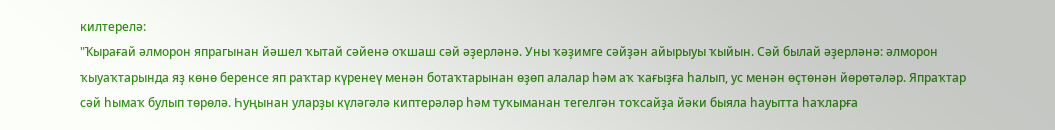килтерелә:
"Ҡырағай әлморон япрагынан йәшел ҡытай сәйенә оҡшаш сәй әҙерләнә. Уны ҡәҙимге сәйҙән айырыуы ҡыйын. Сәй былай әҙерләнә: әлморон ҡыуаҡтарында яҙ көнө беренсе яп раҡтар күренеү менән ботаҡтарынан өҙөп алалар һәм аҡ ҡағыҙға һалып, ус менән өҫтөнән йөрөтәләр. Япраҡтар сәй һымаҡ булып төрөлә. Һуңынан уларҙы күләгәлә киптерәләр һәм туҡыманан тегелгән тоҡсайҙа йәки быяла һауытта һаҡларға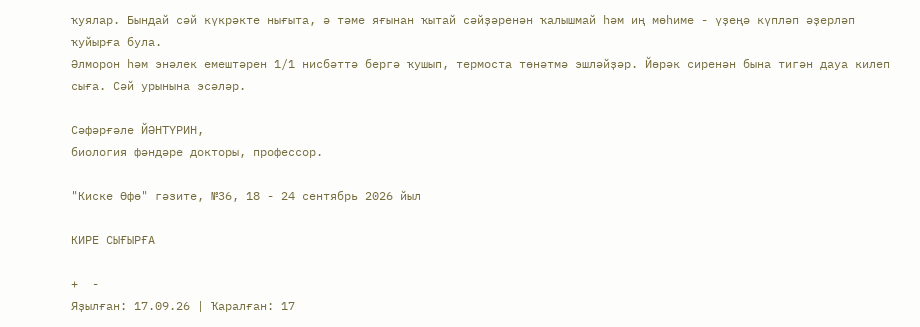ҡуялар. Бындай сәй күкрәкте нығыта, ә тәме яғынан ҡытай сәйҙәренән ҡалышмай һәм иң мөһиме - үҙеңә күпләп әҙерләп ҡуйырға була.
Әлморон һәм энәлек емештәрен 1/1 нисбәттә бергә ҡушып, термоста төнәтмә эшләйҙәр. Йөрәк сиренән бына тигән дауа килеп сыға. Сәй урынына эсәләр.

Сәфәрғәле ЙӘНТҮРИН,
биология фәндәре докторы, профессор.

"Киске Өфө" гәзите, №36, 18 - 24 сентябрь 2026 йыл

КИРЕ СЫҒЫРҒА

+  -
Яҙылған: 17.09.26 | Ҡаралған: 17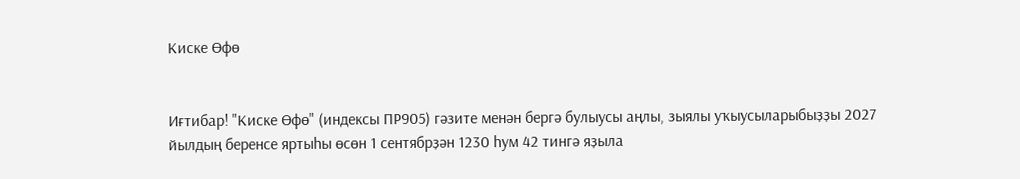Киске Өфө


Иғтибар! "Киске Өфө" (индексы ПР905) гәзите менән бергә булыусы аңлы, зыялы уҡыусыларыбыҙҙы 2027 йылдың беренсе яртыһы өсөн 1 сентябрҙән 1230 һум 42 тингә яҙыла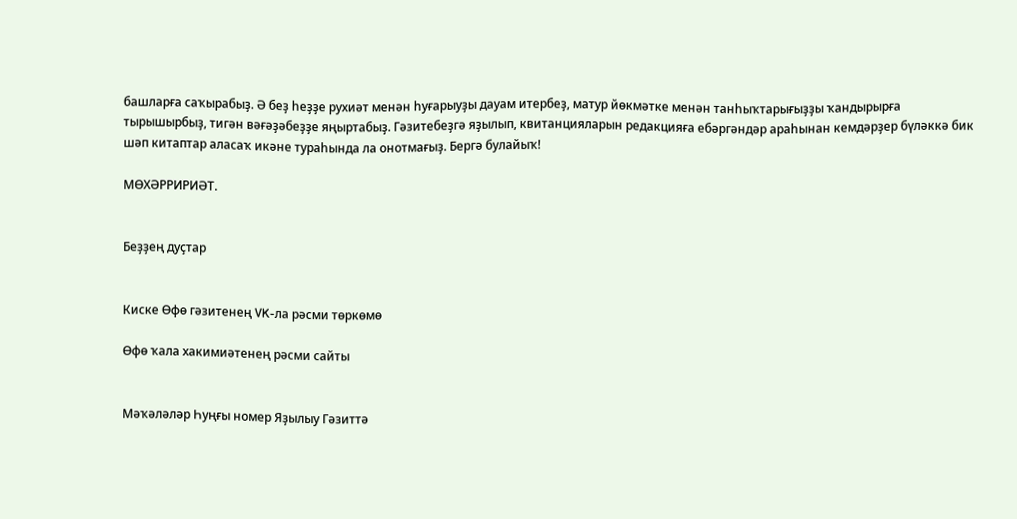башларға саҡырабыҙ. Ә беҙ һеҙҙе рухиәт менән һуғарыуҙы дауам итербеҙ, матур йөкмәтке менән танһыҡтарығыҙҙы ҡандырырға тырышырбыҙ, тигән вәғәҙәбеҙҙе яңыртабыҙ. Гәзитебеҙгә яҙылып, квитанцияларын редакцияға ебәргәндәр араһынан кемдәрҙер бүләккә бик шәп китаптар аласаҡ икәне тураһында ла онотмағыҙ. Бергә булайыҡ!

МӨХӘРРИРИӘТ.


Беҙҙең дуҫтар


Киске Өфө гәзитенең VK-ла рәсми төркөмө

Өфө ҡала хакимиәтенең рәсми сайты


Мәҡәләләр Һуңғы номер Яҙылыу Гәзиттә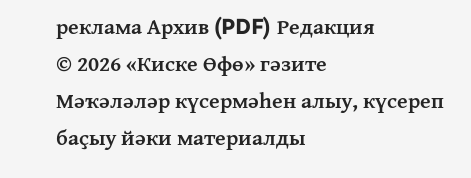реклама Архив (PDF) Редакция
© 2026 «Киске Өфө» гәзите
Мәҡәләләр күсермәһен алыу, күсереп баҫыу йәки материалды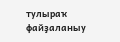тулыраҡ файҙаланыу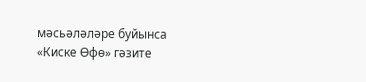мәсьәләләре буйынса «Киске Өфө» гәзите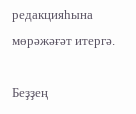редакцияһына мөрәжәғәт итергә.

Беҙҙең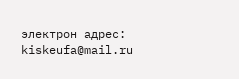электрон адрес: kiskeufa@mail.ru